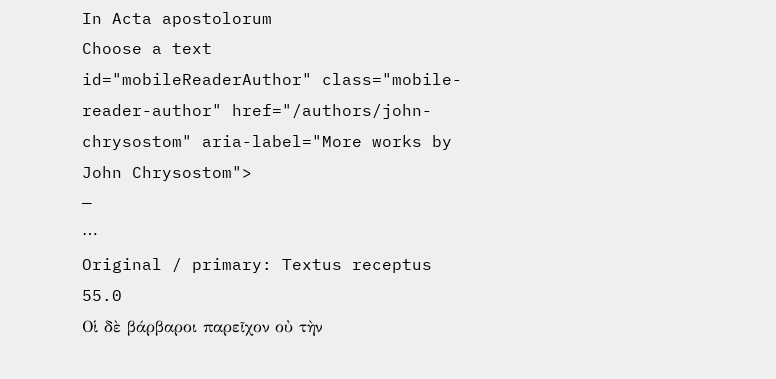In Acta apostolorum
Choose a text
id="mobileReaderAuthor" class="mobile-reader-author" href="/authors/john-chrysostom" aria-label="More works by John Chrysostom">
—
⋯
Original / primary: Textus receptus
55.0
Οἱ δὲ βάρβαροι παρεῖχον οὐ τὴν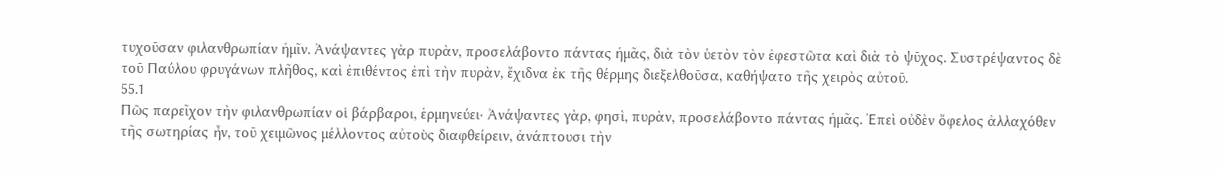τυχοῦσαν φιλανθρωπίαν ἡµῖν. Ἀνάψαντες γὰρ πυρὰν, προσελάβοντο πάντας ἡµᾶς, διὰ τὸν ὑετὸν τὸν ἐφεστῶτα καὶ διὰ τὸ ψῦχος. Συστρέψαντος δὲ τοῦ Παύλου φρυγάνων πλῆθος, καὶ ἐπιθέντος ἐπὶ τὴν πυρὰν, ἔχιδνα ἐκ τῆς θέρµης διεξελθοῦσα, καθήψατο τῆς χειρὸς αὐτοῦ.
55.1
Πῶς παρεῖχον τὴν φιλανθρωπίαν οἱ βάρβαροι, ἑρµηνεύει· Ἀνάψαντες γὰρ, φησὶ, πυρὰν, προσελάβοντο πάντας ἡµᾶς. Ἐπεὶ οὐδὲν ὄφελος ἀλλαχόθεν τῆς σωτηρίας ἦν, τοῦ χειµῶνος µέλλοντος αὐτοὺς διαφθείρειν, ἀνάπτουσι τὴν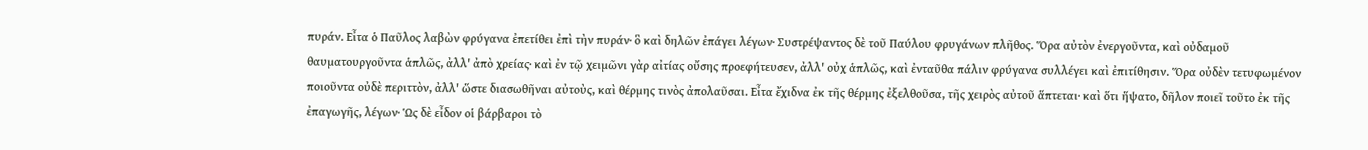πυράν. Εἶτα ὁ Παῦλος λαβὼν φρύγανα ἐπετίθει ἐπὶ τὴν πυράν· ὃ καὶ δηλῶν ἐπάγει λέγων· Συστρέψαντος δὲ τοῦ Παύλου φρυγάνων πλῆθος. Ὅρα αὐτὸν ἐνεργοῦντα, καὶ οὐδαµοῦ θαυµατουργοῦντα ἁπλῶς, ἀλλ' ἀπὸ χρείας· καὶ ἐν τῷ χειµῶνι γὰρ αἰτίας οὔσης προεφήτευσεν, ἀλλ' οὐχ ἁπλῶς, καὶ ἐνταῦθα πάλιν φρύγανα συλλέγει καὶ ἐπιτίθησιν. Ὅρα οὐδὲν τετυφωµένον ποιοῦντα οὐδὲ περιττὸν, ἀλλ' ὥστε διασωθῆναι αὐτοὺς, καὶ θέρµης τινὸς ἀπολαῦσαι. Εἶτα ἔχιδνα ἐκ τῆς θέρµης ἐξελθοῦσα, τῆς χειρὸς αὐτοῦ ἅπτεται· καὶ ὅτι ἥψατο, δῆλον ποιεῖ τοῦτο ἐκ τῆς ἐπαγωγῆς, λέγων· Ὡς δὲ εἶδον οἱ βάρβαροι τὸ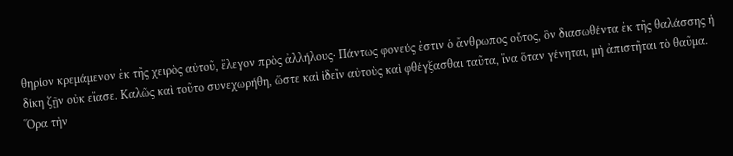θηρίον κρεµάµενον ἐκ τῆς χειρὸς αὐτοῦ, ἔλεγον πρὸς ἀλλήλους· Πάντως φονεύς ἐστιν ὁ ἄνθρωπος οὗτος, ὃν διασωθέντα ἐκ τῆς θαλάσσης ἡ δίκη ζῇν οὐκ εἴασε. Καλῶς καὶ τοῦτο συνεχωρήθη, ὥστε καὶ ἰδεῖν αὐτοὺς καὶ φθέγξασθαι ταῦτα, ἵνα ὅταν γένηται, µὴ ἀπιστῆται τὸ θαῦµα. Ὅρα τὴν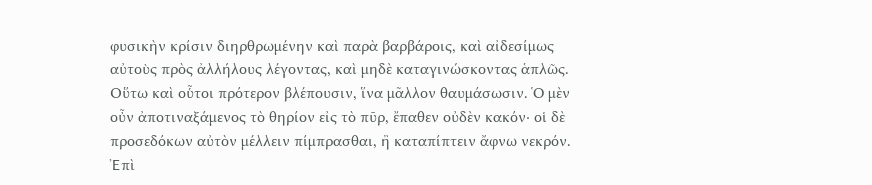φυσικὴν κρίσιν διηρθρωµένην καὶ παρὰ βαρβάροις, καὶ αἰδεσίµως αὐτοὺς πρὸς ἀλλήλους λέγοντας, καὶ µηδὲ καταγινώσκοντας ἁπλῶς. Οὕτω καὶ οὗτοι πρότερον βλέπουσιν, ἵνα µᾶλλον θαυµάσωσιν. Ὁ µὲν οὖν ἀποτιναξάµενος τὸ θηρίον εἰς τὸ πῦρ, ἔπαθεν οὐδὲν κακόν· οἱ δὲ προσεδόκων αὐτὸν µέλλειν πίµπρασθαι, ἢ καταπίπτειν ἄφνω νεκρόν. Ἐπὶ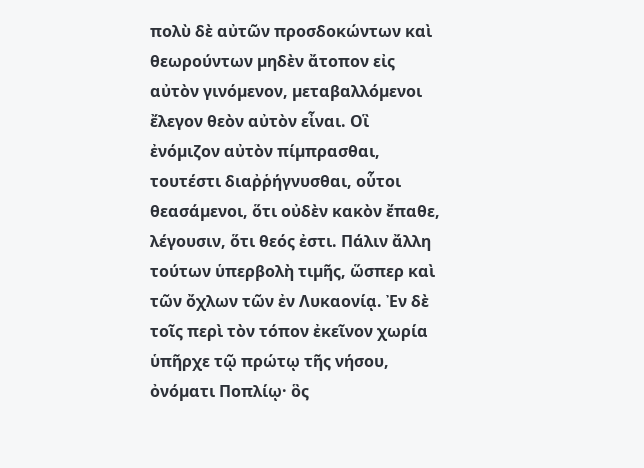πολὺ δὲ αὐτῶν προσδοκώντων καὶ θεωρούντων µηδὲν ἄτοπον εἰς αὐτὸν γινόµενον, µεταβαλλόµενοι ἔλεγον θεὸν αὐτὸν εἶναι. Οἳ ἐνόµιζον αὐτὸν πίµπρασθαι, τουτέστι διαῤῥήγνυσθαι, οὗτοι θεασάµενοι, ὅτι οὐδὲν κακὸν ἔπαθε, λέγουσιν, ὅτι θεός ἐστι. Πάλιν ἄλλη τούτων ὑπερβολὴ τιµῆς, ὥσπερ καὶ τῶν ὄχλων τῶν ἐν Λυκαονίᾳ. Ἐν δὲ τοῖς περὶ τὸν τόπον ἐκεῖνον χωρία ὑπῆρχε τῷ πρώτῳ τῆς νήσου, ὀνόµατι Ποπλίῳ· ὃς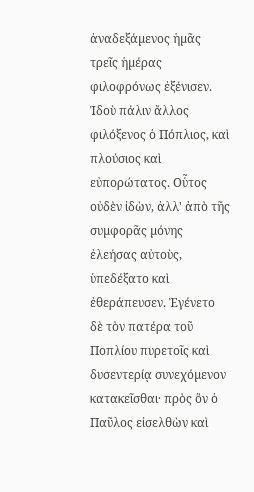ἀναδεξάµενος ἡµᾶς τρεῖς ἡµέρας φιλοφρόνως ἐξένισεν. Ἰδοὺ πάλιν ἄλλος φιλόξενος ὁ Πόπλιος, καὶ πλούσιος καὶ εὐπορώτατος. Οὗτος οὐδὲν ἰδὼν, ἀλλ' ἀπὸ τῆς συµφορᾶς µόνης ἐλεήσας αὐτοὺς, ὑπεδέξατο καὶ ἐθεράπευσεν. Ἐγένετο δὲ τὸν πατέρα τοῦ Ποπλίου πυρετοῖς καὶ δυσεντερίᾳ συνεχόµενον κατακεῖσθαι· πρὸς ὃν ὁ Παῦλος εἰσελθὼν καὶ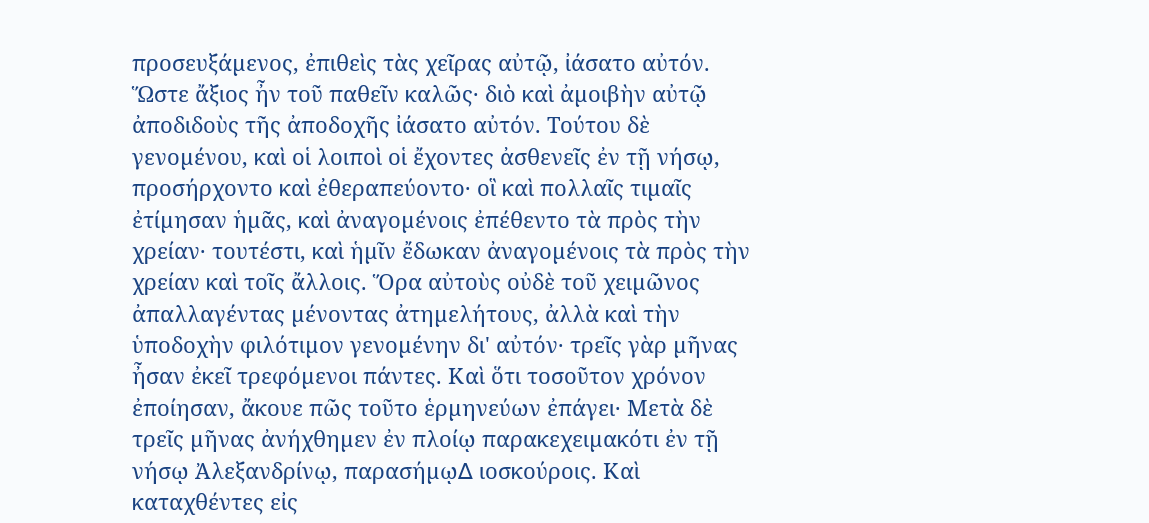προσευξάµενος, ἐπιθεὶς τὰς χεῖρας αὐτῷ, ἰάσατο αὐτόν. Ὥστε ἄξιος ἦν τοῦ παθεῖν καλῶς· διὸ καὶ ἀµοιβὴν αὐτῷ ἀποδιδοὺς τῆς ἀποδοχῆς ἰάσατο αὐτόν. Τούτου δὲ γενοµένου, καὶ οἱ λοιποὶ οἱ ἔχοντες ἀσθενεῖς ἐν τῇ νήσῳ, προσήρχοντο καὶ ἐθεραπεύοντο· οἳ καὶ πολλαῖς τιµαῖς ἐτίµησαν ἡµᾶς, καὶ ἀναγοµένοις ἐπέθεντο τὰ πρὸς τὴν χρείαν· τουτέστι, καὶ ἡµῖν ἔδωκαν ἀναγοµένοις τὰ πρὸς τὴν χρείαν καὶ τοῖς ἄλλοις. Ὅρα αὐτοὺς οὐδὲ τοῦ χειµῶνος ἀπαλλαγέντας µένοντας ἀτηµελήτους, ἀλλὰ καὶ τὴν ὑποδοχὴν φιλότιµον γενοµένην δι' αὐτόν· τρεῖς γὰρ µῆνας ἦσαν ἐκεῖ τρεφόµενοι πάντες. Καὶ ὅτι τοσοῦτον χρόνον ἐποίησαν, ἄκουε πῶς τοῦτο ἑρµηνεύων ἐπάγει· Μετὰ δὲ τρεῖς µῆνας ἀνήχθηµεν ἐν πλοίῳ παρακεχειµακότι ἐν τῇ νήσῳ Ἀλεξανδρίνῳ, παρασήµῳ∆ ιοσκούροις. Καὶ καταχθέντες εἰς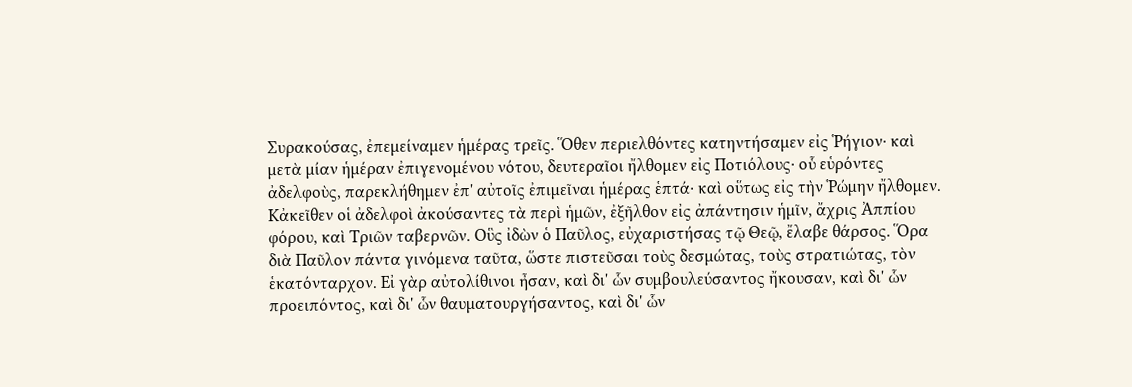Συρακούσας, ἐπεµείναµεν ἡµέρας τρεῖς. Ὅθεν περιελθόντες κατηντήσαµεν εἰς Ῥήγιον· καὶ µετὰ µίαν ἡµέραν ἐπιγενοµένου νότου, δευτεραῖοι ἤλθοµεν εἰς Ποτιόλους· οὗ εὑρόντες ἀδελφοὺς, παρεκλήθηµεν ἐπ' αὐτοῖς ἐπιµεῖναι ἡµέρας ἑπτά· καὶ οὕτως εἰς τὴν Ῥώµην ἤλθοµεν. Κἀκεῖθεν οἱ ἀδελφοὶ ἀκούσαντες τὰ περὶ ἡµῶν, ἐξῆλθον εἰς ἀπάντησιν ἡµῖν, ἄχρις Ἀππίου φόρου, καὶ Τριῶν ταβερνῶν. Οὓς ἰδὼν ὁ Παῦλος, εὐχαριστήσας τῷ Θεῷ, ἔλαβε θάρσος. Ὅρα διὰ Παῦλον πάντα γινόµενα ταῦτα, ὥστε πιστεῦσαι τοὺς δεσµώτας, τοὺς στρατιώτας, τὸν ἑκατόνταρχον. Εἰ γὰρ αὐτολίθινοι ἦσαν, καὶ δι' ὧν συµβουλεύσαντος ἤκουσαν, καὶ δι' ὧν προειπόντος, καὶ δι' ὧν θαυµατουργήσαντος, καὶ δι' ὧν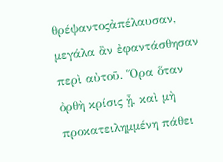θρέψαντοςἀπέλαυσαν, µεγάλα ἂν ἐφαντάσθησαν περὶ αὐτοῦ. Ὅρα ὅταν ὀρθὴ κρίσις ᾖ, καὶ µὴ προκατειληµµένη πάθει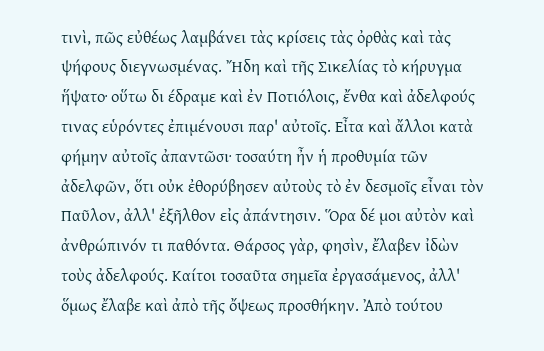τινὶ, πῶς εὐθέως λαµβάνει τὰς κρίσεις τὰς ὀρθὰς καὶ τὰς ψήφους διεγνωσµένας. Ἤδη καὶ τῆς Σικελίας τὸ κήρυγµα ἥψατο· οὕτω δι έδραµε καὶ ἐν Ποτιόλοις, ἔνθα καὶ ἀδελφούς τινας εὑρόντες ἐπιµένουσι παρ' αὐτοῖς. Εἶτα καὶ ἄλλοι κατὰ φήµην αὐτοῖς ἀπαντῶσι· τοσαύτη ἦν ἡ προθυµία τῶν ἀδελφῶν, ὅτι οὐκ ἐθορύβησεν αὐτοὺς τὸ ἐν δεσµοῖς εἶναι τὸν Παῦλον, ἀλλ' ἐξῆλθον εἰς ἀπάντησιν. Ὅρα δέ µοι αὐτὸν καὶ ἀνθρώπινόν τι παθόντα. Θάρσος γὰρ, φησὶν, ἔλαβεν ἰδὼν τοὺς ἀδελφούς. Καίτοι τοσαῦτα σηµεῖα ἐργασάµενος, ἀλλ' ὅµως ἔλαβε καὶ ἀπὸ τῆς ὄψεως προσθήκην. Ἀπὸ τούτου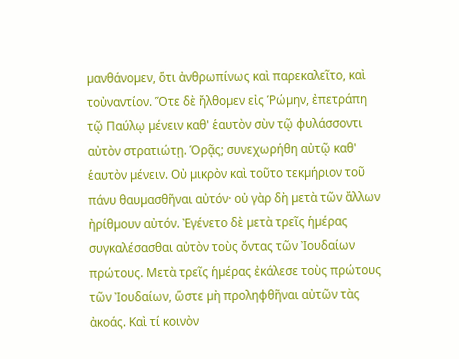µανθάνοµεν, ὅτι ἀνθρωπίνως καὶ παρεκαλεῖτο, καὶ τοὐναντίον. Ὅτε δὲ ἤλθοµεν εἰς Ῥώµην, ἐπετράπη τῷ Παύλῳ µένειν καθ' ἑαυτὸν σὺν τῷ φυλάσσοντι αὐτὸν στρατιώτῃ. Ὁρᾷς; συνεχωρήθη αὐτῷ καθ' ἑαυτὸν µένειν. Οὐ µικρὸν καὶ τοῦτο τεκµήριον τοῦ πάνυ θαυµασθῆναι αὐτόν· οὐ γὰρ δὴ µετὰ τῶν ἄλλων ἠρίθµουν αὐτόν. Ἐγένετο δὲ µετὰ τρεῖς ἡµέρας συγκαλέσασθαι αὐτὸν τοὺς ὄντας τῶν Ἰουδαίων πρώτους. Μετὰ τρεῖς ἡµέρας ἐκάλεσε τοὺς πρώτους τῶν Ἰουδαίων, ὥστε µὴ προληφθῆναι αὐτῶν τὰς ἀκοάς. Καὶ τί κοινὸν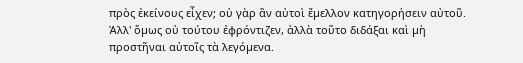πρὸς ἐκείνους εἶχεν; οὐ γὰρ ἂν αὐτοὶ ἔµελλον κατηγορήσειν αὐτοῦ. Ἀλλ' ὅµως οὐ τούτου ἐφρόντιζεν, ἀλλὰ τοῦτο διδάξαι καὶ µὴ προστῆναι αὐτοῖς τὰ λεγόµενα.